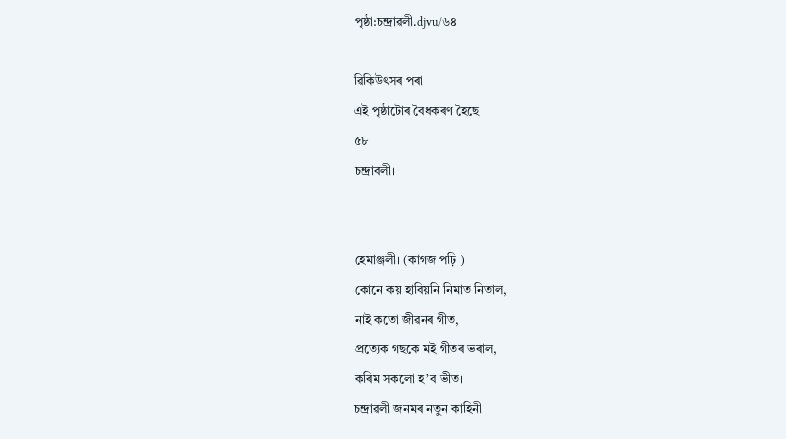পৃষ্ঠা:চন্দ্ৰাৱলী.djvu/৬৪

ৱিকিউৎসৰ পৰা
এই পৃষ্ঠাটোৰ বৈধকৰণ হৈছে
৫৮
চন্দ্ৰাবলী।


হেমাঞ্জলী। (কাগজ পঢ়ি )
কোনে কয় হাবিয়নি নিমাত নিতাল,
নাই কতো জীৱনৰ গীত,
প্ৰত্যেক গছকে মই গীতৰ ভৰাল,
কৰিম সকলো হ’ব ভীত।
চন্দ্ৰাৱলী জনমৰ নতুন কাহিনী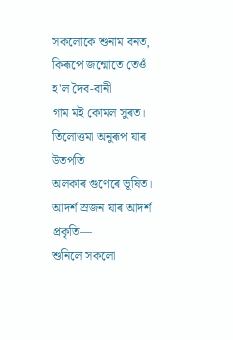সকলোকে শুনাম বনত,
কিৰূপে জন্মোতে তেওঁ হ'ল দৈব-বানী
গাম মই কোমল সুৰত।
তিলোত্তমা অনুৰূপ যাৰ উতপতি
অলকাৰ গুণেৰে ভূষিত।
আদৰ্শ স্ৰজন যাৰ আদৰ্শ প্ৰকৃতি—
শুনিলে সকলো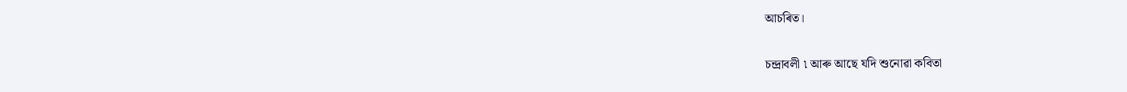আচৰিত।

চন্দ্ৰাবলী ৷ আৰু আছে যদি শুনোৱা কবিতা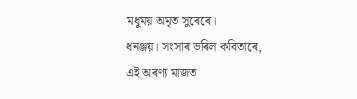মধুময় অমৃত সুৰেৰে।
ধনঞ্জয়। সংসাৰ ভৰিল কবিতাৰে,
এই অৰণ্য মাজত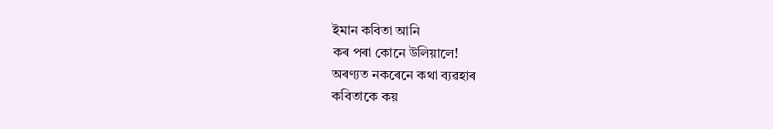ইমান কবিতা আনি
কৰ পৰা কোনে উলিয়ালে!
অৰণ্যত নকৰেনে কথা ব্যৱহাৰ
কবিতাকে কয়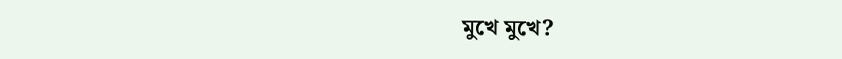মুখে মুখে?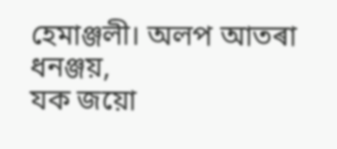হেমাঞ্জলী। অলপ আতৰা ধনঞ্জয়,
যক জয়ো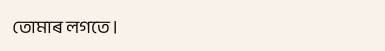তোমাৰ লগতে।